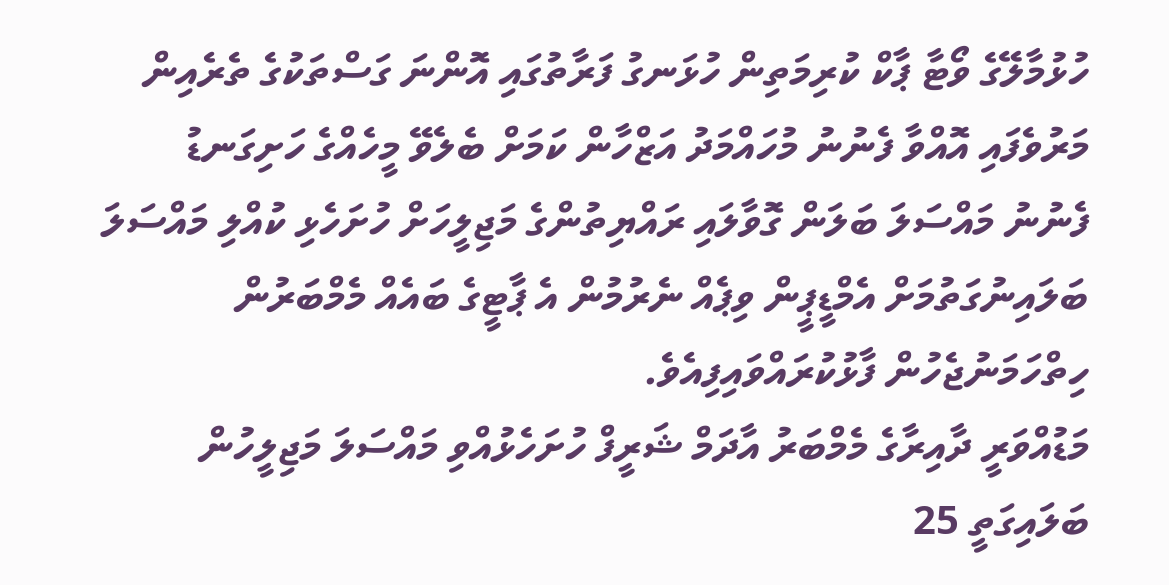ހުޅުމާލޭގެ ވޯޓާ ޕާކް ކުރިމަތިން ހުޅަނގު ފަރާތުގައި އޮންނަ ގަސްތަކުގެ ތެރެއިން މަރުވެފައި އޮއްވާ ފެނުނު މުހައްމަދު އަޒްހާން ކަމަށް ބެލެވޭ މީހެއްގެ ހަށިގަނޑު ފެނުނު މައްސަލަ ބަލަން ގޮވާލައި ރައްޔިތުންގެ މަޖިލީހަށް ހުށަހެޅި ކުއްލި މައްސަލަ ބަލައިނުގަތުމަށް އެމްޑީޕީން ވިޕެއް ނެރުމުން އެ ޕާޓީގެ ބައެއް މެމްބަރުން ހިތްހަމަނުޖެހުން ފާޅުކުރައްވައިފިއެވެ.
މަޑުއްވަރީ ދާއިރާގެ މެމްބަރު އާދަމް ޝަރީފް ހުށަހެޅުއްވި މައްސަލަ މަޖިލީހުން ބަލައިގަތީ 25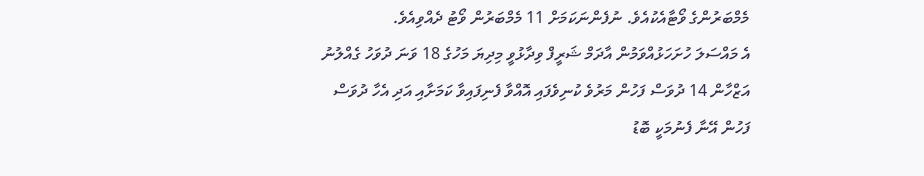މެމްބަރުންގެ ވޯޓާއެކުއެވެ. ނުފެންނަކަމަށް 11 މެމްބަރުން ވޯޓު ދެއްވިއެވެ.
އެ މައްސަލަ ހުށަހަޅުއްވަމުން އާދަމް ޝަރީފް ވިދާޅުވީ މިދިޔަ މަހުގެ 18 ވަނަ ދުވަހު ގެއްލުނު އަޒްހާން 14 ދުވަސް ފަހުން މަރުވެ ކުނިވެފައި އޮއްވާ ފެނިފައިވާ ކަމަށާއި އަދި އެހާ ދުވަސް ފަހުން އޭނާ ފެނުމަކީ ބޮޑު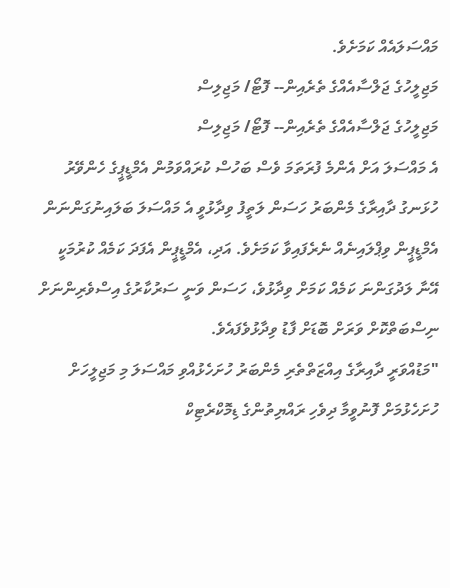މައްސަލައެއް ކަމަށެވެ.
މަޖިލީހުގެ ޖަލްސާއެއްގެ ތެރެއިން-- ފޮޓޯ/ މަޖިލިސް
މަޖިލީހުގެ ޖަލްސާއެއްގެ ތެރެއިން-- ފޮޓޯ/ މަޖިލިސް
އެ މައްސަލަ އަށް އެންމެ ފުރަތަމަ ވެސް ބަހުސް ކުރައްވަމުން އެމްޑީޕީގެ ހެންވޭރު ހުޅަނގު ދާއިރާގެ މެންބަރު ހަސަން ލަތީފު ވިދާޅުވީ އެ މައްސަލަ ބަލައިނުގަންނަން އެމްޑީޕީން ވިޕްލައިނެއް ނެރެފައިވާ ކަމަށެވެ. އަދި، އެމްޑީޕީން އެފަދަ ކަމެއް ކުރުމަކީ އޭނާ ލަދުގަންނަ ކަމެއް ކަމަށް ވިދާޅުވެ، ހަސަން ވަނީ ސަރުކާރުގެ އިސްވެރިންނަށް ނިސްބަތްކޮށް ވަރަށް ބޮޑަށް ފާޑު ވިދާޅުވެފައެވެ.
"މަޑުއްވަރީ ދާއިރާގެ އިއްޒަތްތެރި މެންބަރު ހުށަހެޅުއްވި މައްސަލަ މި މަޖިލީހަށް ހުށަހެޅުމަށް ފޮނުވީމާ ދިވެހި ރައްޔިތުންގެ ޑިމޮކްރެޓިކް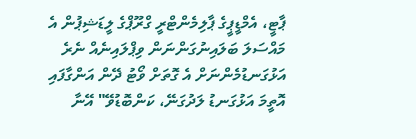ޕާޓީ، އެމްޑީޕީގެ ޕާލިމެންޓްރީ ގްރޫޕްގެ ލީޑަޝިޕުން އެ މައްސަލަ ބަލައިނުގަންނަން ވިޕްލައިނެއް ނެރެ އަޅުގަނޑުމެންނަށް އެ ގޮތަށް ވޯޓު ދޭން އަންގާފައި އޮތީމަ އަޅުގަނޑު ލަދުގަނޭ، ކަންބޮޑުވޭ" އޭނާ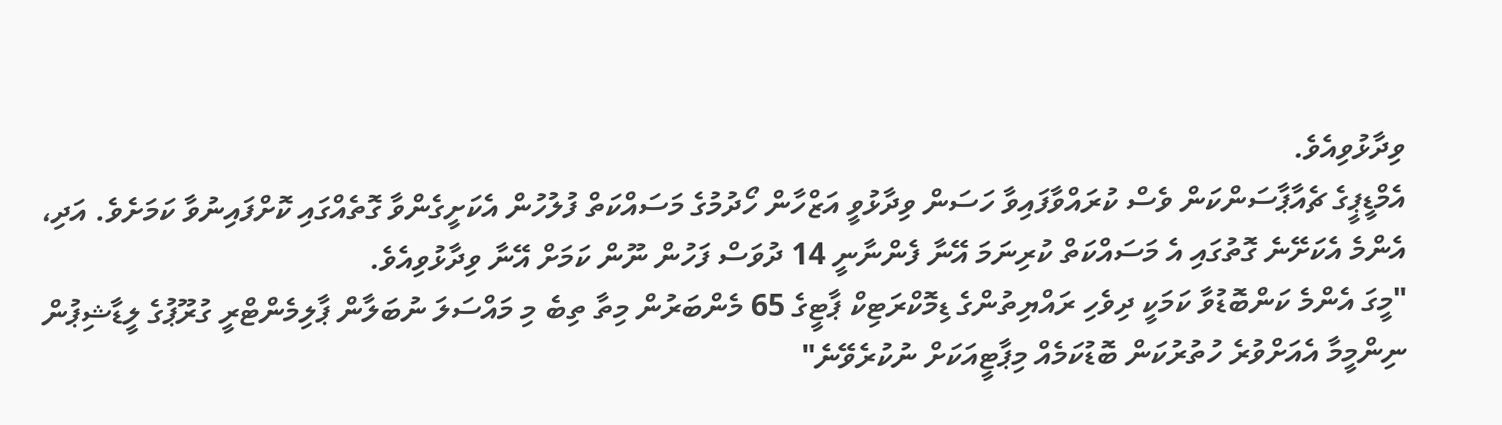ވިދާޅުވިއެވެ.
އެމްޑީޕީގެ ޗެއާޕާސަންކަން ވެސް ކުރައްވާފައިވާ ހަސަން ވިދާޅުވީ އަޒްހާން ހޯދުމުގެ މަސައްކަތް ފުލުހުން އެކަށީގެންވާ ގޮތެއްގައި ކޮށްފައިނުވާ ކަމަށެވެ. އަދި، އެންމެ އެކަށޭނެ ގޮތުގައި އެ މަސައްކަތް ކުރިނަމަ އޭނާ ފެންނާނީ 14 ދުވަސް ފަހުން ނޫން ކަމަށް އޭނާ ވިދާޅުވިއެވެ.
"މީގަ އެންމެ ކަންބޮޑުވާ ކަމަކީ ދިވެހި ރައްޔިތުންގެ ޑިމޮކްރަޓިކް ޕާޓީގެ 65 މެންބަރުން މިތާ ތިބެ މި މައްސަލަ ނުބަލާން ޕާލިމެންޓްރީ ގުރޫޕުގެ ލީޑާޝިޕުން ނިންމީމާ އެއަށްވުރެ ހުތުރުކަން ބޮޑުކަމެއް މިޕާޓީއަކަށް ނުކުރެވޭނެ"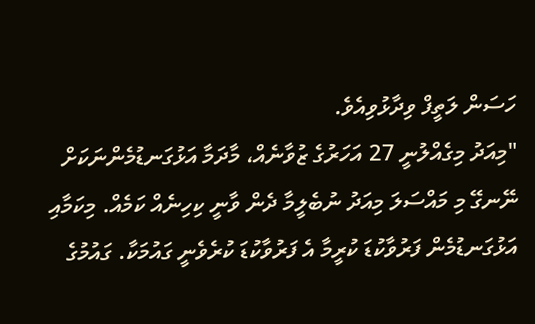ހަސަން ލަތީފް ވިދާޅުވިއެވެ.
"މިއަދު މިގެއްލުނީ 27 އަހަރުގެ ޒުވާނެއް، މާދަމާ އަޅުގަނޑުމެންނަކަށް ނޭނގޭ މި މައްސަލަ މިއަދު ނުބެލީމާ ދެން ވާނީ ކިހިނެއް ކަމެއް. މިކަމާއި އަޅުގަނޑުމެން ފަރުވާކުޑަ ކުރީމާ އެ ފަރުވާކުޑަ ކުރެވެނީ ގައުމަކާ. ގައުމުގެ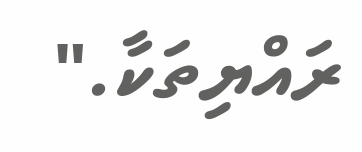ރައްޔިތަކާ."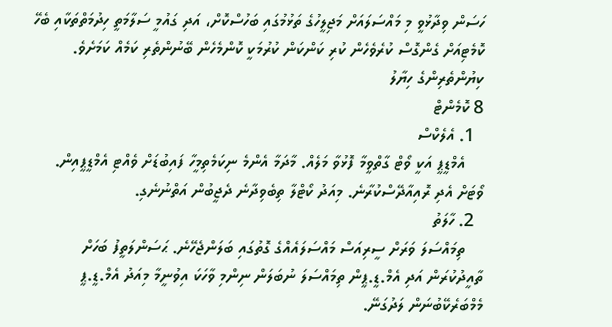ހަސަން ވިދާޅުވީ މި މައްސަލައަށް މަޖިލީހުގެ ތަޅުމުގައި ބަހުސްކޮށް، އަދި ގައުމީ ސަލާމަތީ ހިދުމަތްތަކާއި ބެހޭ ކޮމެޓިއަށް ގެންގޮސް ކުރެވެހެން ކުރި ކަންކަން ކުރުމަކީ ކޮންމެހެން ބޭނުންތެރި ކަމެއް ކަމަށެވެ.
ކިޔުންތެރިންގެ ހިޔާލު
8 ކޮމެންޓް
  1. އެލެކްސް
    އެމްޑީޕީ އަކީ ވޯޓް ގާތްވީމާ ފޮޅުވާ މަލެއް. މާދަމާ އެންމެ ނިކަމެތިމީހާ ފައިބުޑަށް ވެއްޓި އެމްޑީޕީއިން. ވޯޓަށް އެދި ރޮއިއާދޭސްކުރާނެ. މިއަދު ކޯޓްލާ ތިބެވިދާނެ ދެޖީބުން އަތްނުނެގި.
  2. ހާލަތު
    ތިމައްސަލަ ވަރަށް ސީރިއަސް މައްސަލައެއްގެ ގޮތުގައި ބަލަންޖެހޭނެ. ޙަސަންލަތީފު ބަހަށް ތާއީދުކުރަން އަދި އެމް.ޑީ.ޕީން ތިމައްސަލަ ނުބަލަން ނިންމި ވާހަކަ އިވުނީމާ މިއަދު އެމް.ޑީ.ޕީ މެމްބަރެކޭބުނަން ލަދުގަނޭ.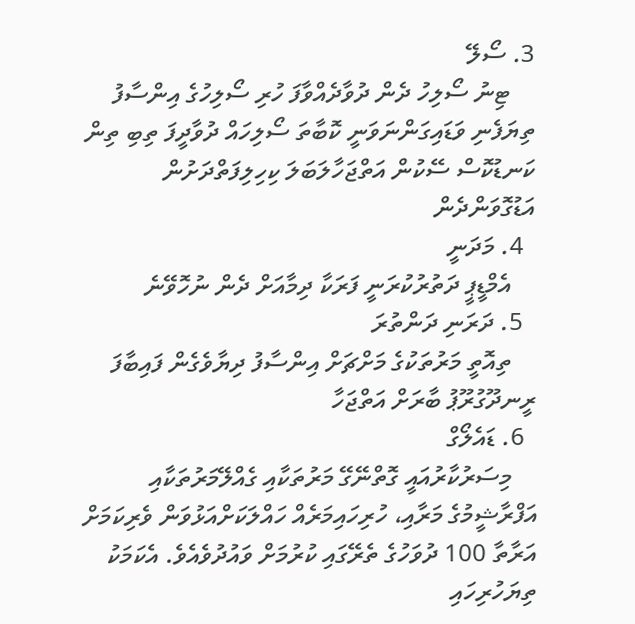3. ސޯލޭ
    ޓިނު ސޯލިހު ދެން ދުވާދެއްވާފަ ހުރި ސޯލިހުގެ އިންސާފު ތިޔަފެނި ވަޑައިގަންނަވަނީ ކޮބާތަ ސޯލިހައް ދުވާދީފަ ތިބި ތިން ކަނޑުކޮސް ސޭކުން އަތްޖަހާލަބަލަ ކިހިލިފަތްދަށުން އަޑުގޮވަންދެން
  4. މަދަނީ
    އެމްޑީޕީ ދަތުރުކުރަނީ ފަރަކާ ދިމާއަށް ދެން ނުހޮވޭނެ
  5. ދަރަނި ދަންތުރަ
    ތިއޮތީ މަރުތަކުގެ މަށްޗަށް އިންސާފު ދިޔާވެގެން ފައިބާފަ ރީނދޫގުރޫޕު ބާރަށް އަތްޖަހާ
  6. ޑައެލޯގް
    މިސަރުކާރުއައީ ގޮތްނޭގޭ މަރުތަކާއި ގެއްލޭމަރުތަކާއި އަފްރާޝީމުގެ މަރާއި، ހުރިހައިމަރެއް ހައްލަކަށްއަޅުވަން ވެރިކަމަށް އަރާތާ 100 ދުވަހުގެ ތެރޭގައި ކުރުމަށް ވައުދުވެއެވެ. އެކަމަކު ތިޔަހުރިހައި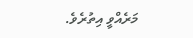މަރެއްވީ އިތުރެވެ.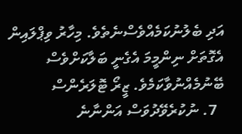އަދި ބެލުނުކަމެއްވެސްނެތެވެ. މިހާރު ވިޕްލައިން އެގޮތަށް ނިންމީމަ އެގެނީ ބަލާކަށްވެސް ބޭނުމެއްނުވާކަމެވެ. ޒީރޯ ޓޮލަރެންސް
  7. ނުކުރެވޭދުވަސް އަންނާނެ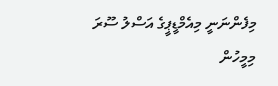މިފެންނަނީ މިއެމްޑީޕީގެ އަސްލު ސޫރަ މިމީހުން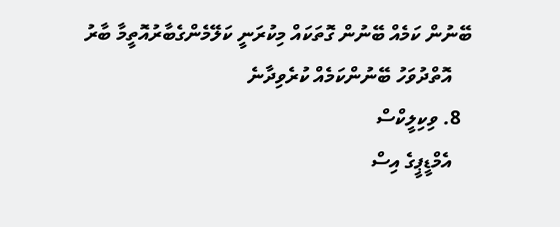ބޭނުން ކަމެއް ބޭނުން ގޮތަކައް މިކުރަނީ ކަލޭމެންގެބާރުއޮތީމާ ބާރު
    އޮތްދުވަހު ބޭނުންކަމެއް ކުރެވިދާނެ
  8. ވިކިލީކްސް
    އެމްޑީޕީގެ އިސް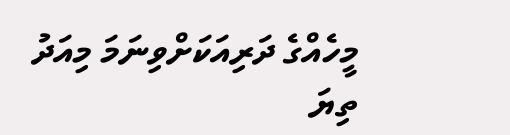މީހެއްގެ ދަރިއަކަށްވިނަމަ މިއަދު ތިޔަ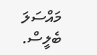މައްސަލަ ބެލީސް.